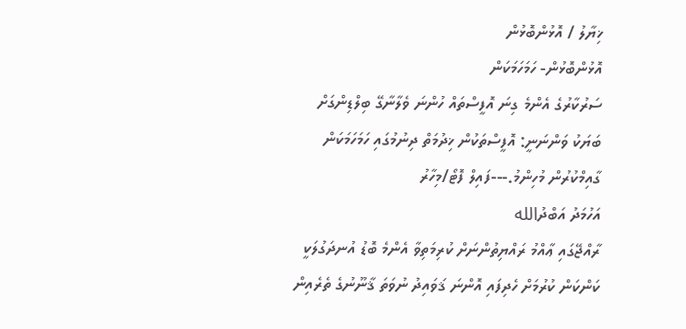ޚިޔާލު / އޮޅުންބޮޅުން
އޮޅުންބޮޅުން- ހަމަހަމަކަން
ސަރުކާރުގެ އެންމެ ގިނަ އޮފީސްތައް ހުންނަ ވެލާނާގޭ ބިލްޑިންގަށް ބަޔަކު ވަންނަނީ: އޮފީސްތަކުން ޚިދުމަތް ދިނުމުގައި ހަމަހަމަކަން ގާއިމްކުރުން މުހިންމު.---ފައިލް ފޮޓޯ/މިހާރު
އަހުމަދު އަބްދުالله
ރާއްޖޭގައި ޢާއްމު ރައްޔިތުންނަށް ކުރިމަތިވާ އެންމެ ބޮޑު އުނދަގުލަކީ ކަންކަން ކުރުމަށް ހެދިފައި އޮންނަ ޤަވައިދު ނުވަތަ ޤާނޫނުގެ ތެރެއިން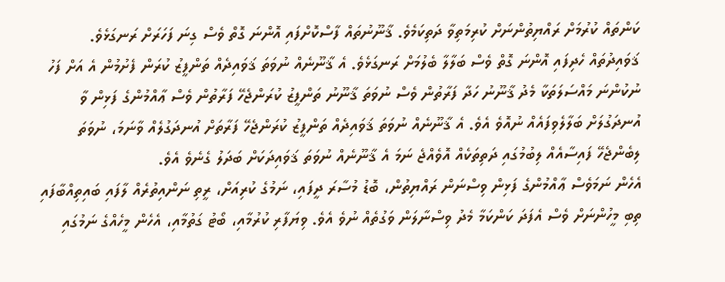ކަންތައް ކުރުމަށް ރައްޔިތުންނަށް ކުރިމަތިވާ ދަތިކަމެވެ. ޤާނޫނުތައް ފާސްކޮށްފައި އޮންނަ ގޮތް ވެސް ގިނަ ފަހަރަށް ރަނގަޅެވެ. ޤަވައިދުތައް ހެދިފައި އޮންނަ ގޮތް ވެސް ބަލާލާ ބެލުމަށް ރަނގަޅެވެ. އެ ޤާނޫނެއް ނުވަތަ ޤަވައިދެއް ތަންފީޒު ކުރަން ފެށުމުން އެ އަށް ފަހު ނުކުންނަ މައްސަލަތަކާ މެދު ޤާނޫނު ހަދާ ފަރާތުން ވެސް ނުވަތަ ޤާނޫނު ތަންފީޒު ކުރަންޖެހޭ ފަރާތުން ވެސް ޢާއްމުންގެ ފަޅިން ވާ އުނދަގުލަށް ބަލާލެވިފައެއް ނުއޮވެ އެވެ. އެ ޤާނޫނެއް ނުވަތަ ޤަވައިދެއް ތަންފީޒު ކުރަންޖެހޭ ފަރާތަށް އުނދަގުލެއް ވާނަމަ، ނުވަތަ ލިބެންޖެހޭ ފައިސާއެއް ލިބުމުގައި ދަތިތަކެއް އޮވެއްޖެ ނަމަ އެ ޤާނޫނެއް ނުވަތަ ޤަވައިދަކަށް ބަދަލު ގެނެވެ އެވެ.
އެހެން ނަމަވެސް ޢާއްމުންގެ ފަޅިން ވިސްނަން ރައްޔިތުން، ބޮޑު މުސާރަ ދީފައި، ނަމުގެ ކުރިއަށް، ރީތި ނަންއިތުރެއް ލާފައި ބައިތިއްބާފައި ތިބި މީހުންނަށް ވެސް އެފަދަ ކަންކަމާ މެދު ވިސްނާލަން ވަގުތެއް ނުވެ އެވެ. ވިޔަފާރި ކުރުމާއި، ބޯޓު ގަތުމާއި، އެހެން މީހެއްގެ ނަމުގައި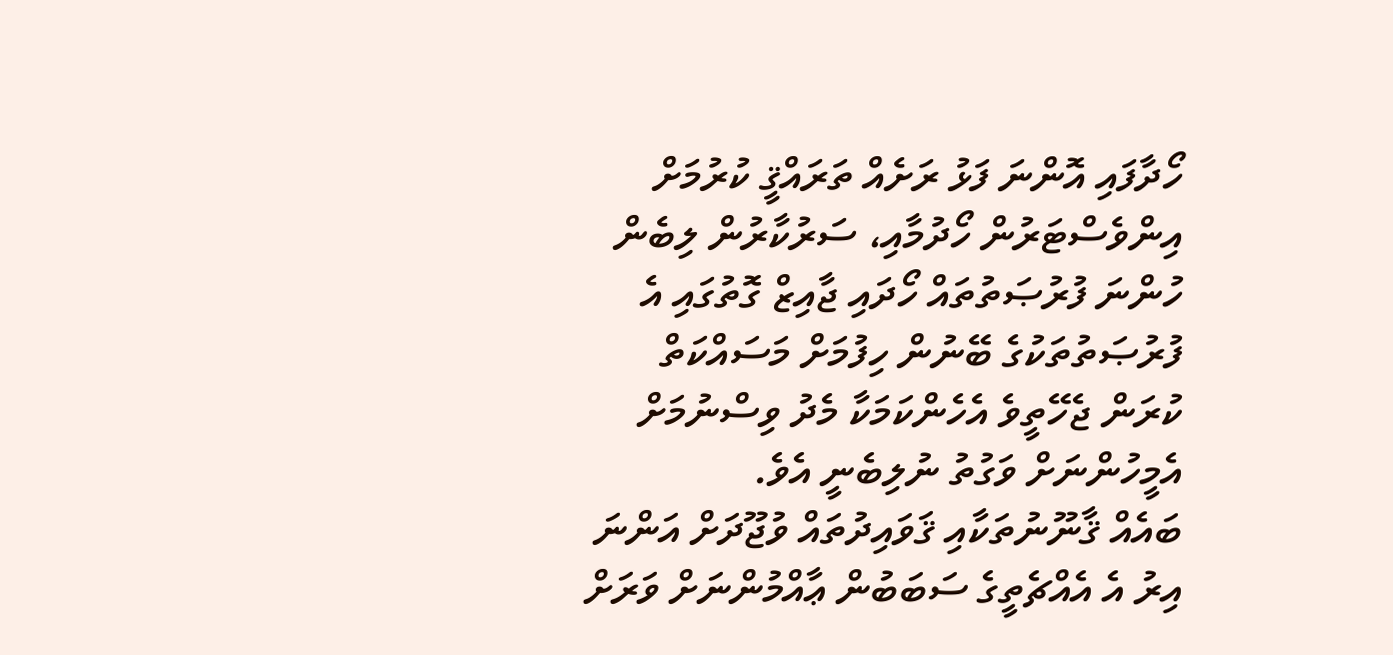ހޯދާފައި އޮންނަ ފަޅު ރަށެއް ތަރައްޤީ ކުރުމަށް އިންވެސްޓަރުން ހޯދުމާއި، ސަރުކާރުން ލިބެން ހުންނަ ފުރުޞަތުތައް ހޯދައި ޖާއިޒް ގޮތުގައި އެ ފުރުޞަތުތަކުގެ ބޭނުން ހިފުމަށް މަސައްކަތް ކުރަން ޖެހޭތީވެ އެހެންކަމަކާ މެދު ވިސްނުމަށް އެމީހުންނަށް ވަގުތު ނުލިބެނީ އެވެ.
ބައެއް ޤާނޫނުތަކާއި ޤަވައިދުތައް ވުޖޫދަށް އަންނަ އިރު އެ އެއްޗެތީގެ ސަބަބުން ޢާއްމުންނަށް ވަރަށް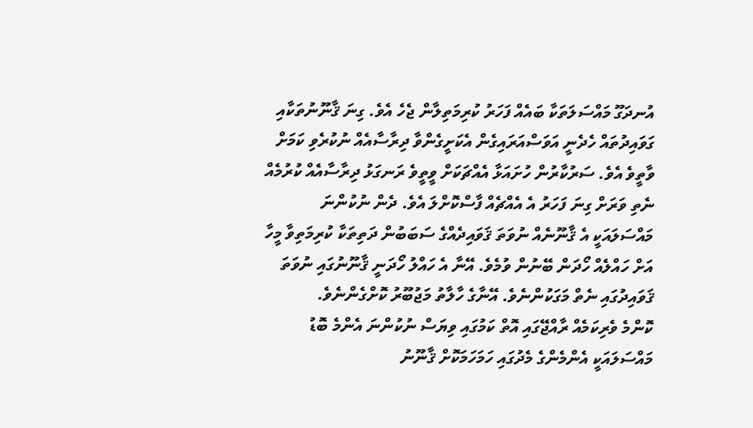އުނދަގޫ މައްސަލަތަކާ ބައެއް ފަހަރު ކުރިމަތިލާން ޖެހެ އެވެ. ގިނަ ޤާނޫނުތަކާއި ގަވައިދުތައް ހެދެނީ އަވަސްއަރައިގެން އެކަށީގެންވާ ދިރާސާއެއް ނުކުރެވި ކަމަށް ވާތީވެ އެވެ. ސަރުކާރުން ހުށައަޅާ އެއްޗަކަށް ވީތީވެ ރަނގަޅު ދިރާސާއެއް ކުރުމެއް ނެތި ވަރަށް ގިނަ ފަހަރު އެ އެއްޗެއް ފާސްކޮށްލަ އެވެ. ދެން ނުކުންނަ މައްސަލައަކީ އެ ޤާނޫނެއް ނުވަތަ ޤަވައިދެއްގެ ސަބަބުން ދަތިތަކާ ކުރިމަތިވާ މީހާ އަށް ހައްލެއް ހޯދަން ބޭނުން ވުމެވެ. އޭނާ އެ ހައްލު ހޯދަނީ ޤާނޫނުގައި ނުވަތަ ޤަވައިދުގައި ނެތް މަގަކުންނެވެ. އޭނާގެ ހާލާތު މަޖުބޫރު ކޮށްގެންނެވެ.
ކޮންމެ ވެރިކަމެއް ރާއްޖޭގައި އޮތް ކަމުގައި ވިޔަސް ނުކުންނަ އެންމެ ބޮޑު މައްސަލައަކީ އެންމެންގެ މެދުގައި ހަމަހަމަކޮށް ޤާނޫނު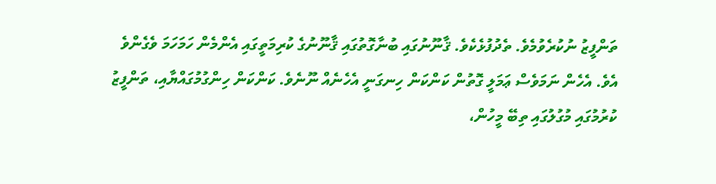ތަންފީޒު ނުކުރެވުމެވެ. ތެދުފުޅެކެވެ. ޤާނޫނުގައި ބުނާގޮތުގައި ޤާނޫނުގެ ކުރިމަތީގައި އެންމެން ހަމަހަމަ ވެގެންވެ އެވެ. އެހެން ނަމަވެސް ޢަމަލީ ގޮތުން ކަންކަން ހިނގަނީ އެހެނެއް ނޫނެވެ. ކަންކަން ހިންގުމުގައްޔާއި، ތަންފީޒު ކުރުމުގައި މުގުލުގައި ތިބޭ މީހުން،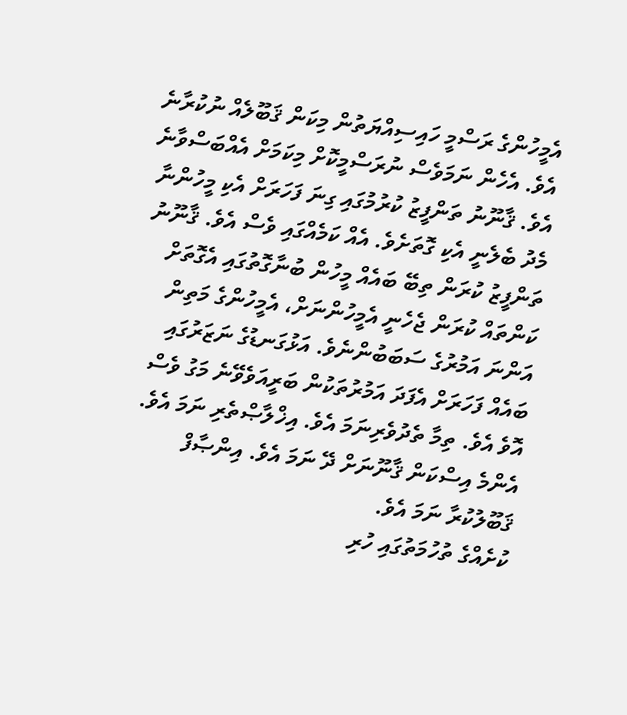އެމީހުންގެ ރަސްމީ ހައިސިއްޔަތުން މިކަން ޤަބޫލެއް ނުކުރާނެ އެވެ. އެހެން ނަމަވެސް ނުރަސްމީކޮށް މިކަމަށް އެއްބަސްވާނެ އެވެ. ޤާނޫނު ތަންފީޒު ކުރުމުގައި ގިނަ ފަހަރަށް އެކި މީހުންނާ މެދު ބެލެނީ އެކި ގޮތަށެވެ. އެއް ކަމެއްގައި ވެސް އެވެ. ޤާނޫނު ތަންފީޒު ކުރަން ތިބޭ ބައެއް މީހުން ބުނާގޮތުގައި އެގޮތަށް ކަންތައް ކުރަން ޖެހެނީ އެމީހުންނަށް، އެމީހުންގެ މަތިން އަންނަ އަމުރުގެ ސަބަބުންނެވެ. އަޅުގަނޑުގެ ނަޒަރުގައި ބައެއް ފަހަރަށް އެފަދަ އަމުރުތަކުން ބަރީއަވެވޭނެ މަގު ވެސް އޮވެ އެވެ. ތިމާ ތެދުވެރިނަމަ އެވެ. އިޚްލާޞްތެރި ނަމަ އެވެ. އެންމެ އިސްކަން ޤާނޫނަށް ދޭ ނަމަ އެވެ. އިންޞާފް ޤަބޫލުކުރާ ނަމަ އެވެ.
ކުށެއްގެ ތުހުމަތުގައި ހުރި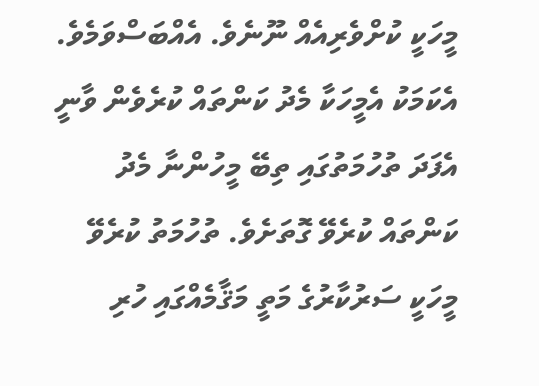މީހަކީ ކުށްވެރިއެއް ނޫނެވެ. އެއްބަސްވަމެވެ. އެކަމަކު އެމީހަކާ މެދު ކަންތައް ކުރެވެން ވާނީ އެފަދަ ތުހުމަތުގައި ތިބޭ މީހުންނާ މެދު ކަންތައް ކުރެވޭ ގޮތަށެވެ. ތުހުމަތު ކުރެވޭ މީހަކީ ސަރުކާރުގެ މަތީ މަޤާމެއްގައި ހުރި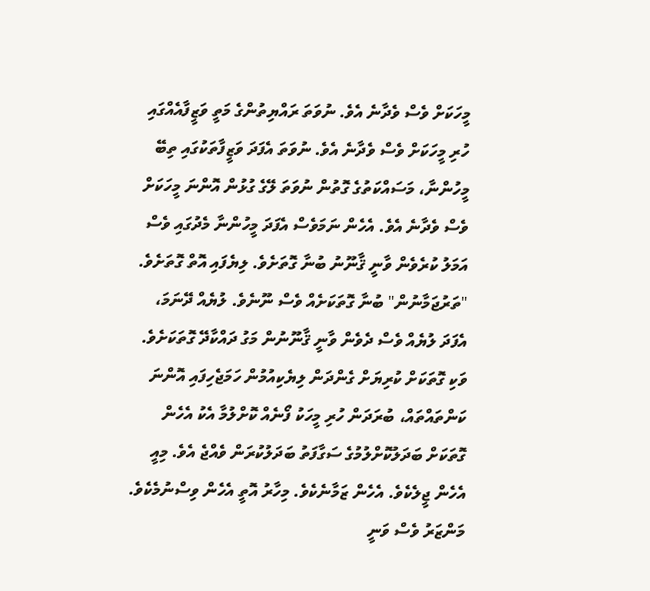މީހަކަށް ވެސް ވެދާނެ އެވެ. ނުވަތަ ރައްޔިތުންގެ މަތީ ވަޒީފާއެއްގައި ހުރި މީހަކަށް ވެސް ވެދާނެ އެވެ. ނުވަތަ އެފަދަ ވަޒީފާތަކުގައި ތިބޭ މީހުންނާ، މަސައްކަތުގެ ގޮތުން ނުވަތަ ލޭގެ ގުޅުން އޮންނަ މީހަކަށް ވެސް ވެދާނެ އެވެ. އެހެން ނަމަވެސް އެފަދަ މީހުންނާ މެދުގައި ވެސް އަމަލު ކުރެވެން ވާނީ ޤާނޫނު ބުނާ ގޮތަށެވެ. ލިޔެފައި އޮތް ގޮތަށެވެ. "ތަރުޖަމާނުން" ބުނާ ގޮތަކަށެއް ވެސް ނޫނެވެ. ލުޔެއް ދޭނަމަ، އެފަދަ ލުޔެއް ވެސް ދެވެން ވާނީ ޤާނޫނުން މަގު ދައްކާދޭ ގޮތަކަށެވެ.
ވަކި ގޮތަކަށް ކުރިޔަށް ގެންދަން ލިޔެކިއުމުން ހަމަޖެހިފައި އޮންނަ ކަންތައްތައް، ބުރަދަން ހުރި މީހަކު ފޯނެއް ކޮށްލުމާ އެކު އެހެން ގޮތަކަށް ބަދަލުކޮށްލުމުގެ ސަގާފަތު ބަދަލުކުރަން ވެއްޖެ އެވެ. މިއީ އެހެން ޖީލެކެވެ. އެހެން ޒަމާނެކެވެ. މިހާރު އޮތީ އެހެން ވިސްނުމެކެވެ. މަންޒަރު ވެސް ވަނީ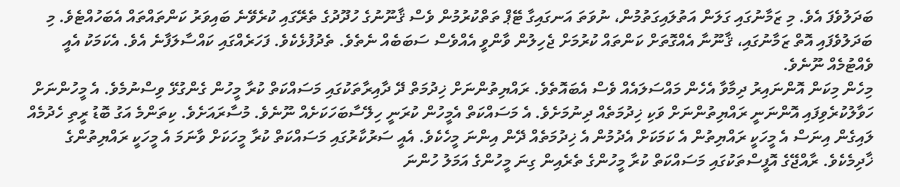ބަދަލުވެފަ އެވެ. މި ޒަމާނުގައި ގަލަން އަތުލައިގަތުމުން، ނުވަތަ އަނގައިގާ ޓޭޕް ތަތްކުރުމުން ވެސް ޤާނޫނުގެ ހުދޫދުގެ ތެރޭގައި ކުރެވޭނެ ބައިވަރު ކަންތައްތައް އެބަހުއްޓެވެ. މި ބަދަލުވެފައި އޮތް ޒަމާނުގައި، ޤާނޫނާ އެއްގޮތަށް ކަންތައް ކުރުމަށް ޖެހިލުން ވާންވީ އެއްވެސް ސަބަބެއް ނެތެވެ. ތެދުފުޅެކެވެ. ފަހަރެއްގައި ކައްސާލަފާނެ އެވެ. އެކަމަކު އެއީ ވެއްޓުމެއް ނޫނެވެ.
މިހެން މިކަން އޮންނައިރު ދިމާވާ އެހެން މައްސަލައެއް ވެސް އެބައޮތެވެ. ރައްޔިތުންނަށް ޚިދުމަތް ދޭ ދާއިރާތަކުގައި މަސައްކަތް ކުރާ މީހުން ގެންގުޅޭ ވިސްނުމެވެ. އެ މީހުންނަށް ހަވާލުކުރެވިފައި އޮންނަނީ ރައްޔިތުންނަށް ވަކި ޚިދުމަތެއް ދިނުމަށެވެ. އެ މަސައްކަތް އެމީހުން ކުރަނީ ހިލޭސާބަހަކަށެއް ނޫނެވެ. މުސާރައަށެވެ. ކިތަންމެ އަގު ބޮޑު ރީތި ހެދުމެއް ލައިގެން އިނަސް އެ މީހަކީ ރައްޔިތުން އެ ކަމަކަށް އެދުމުން އެ ޚިދުމަތެއް ދޭން އިންނަ މީހެކެވެ. އެއީ ސަރުކާރުގައި މަސައްކަތް ކުރާ މީހަކަށް ވާނަމަ އެ މީހަކީ ރައްޔިތުންގެ ޚާދިމެކެވެ. ރާއްޖޭގެ އޮފީސްތަކުގައި މަސައްކަތް ކުރާ މީހުންގެ ތެރެއިން ގިނަ މީހުންގެ އަމަލު ހުންނަ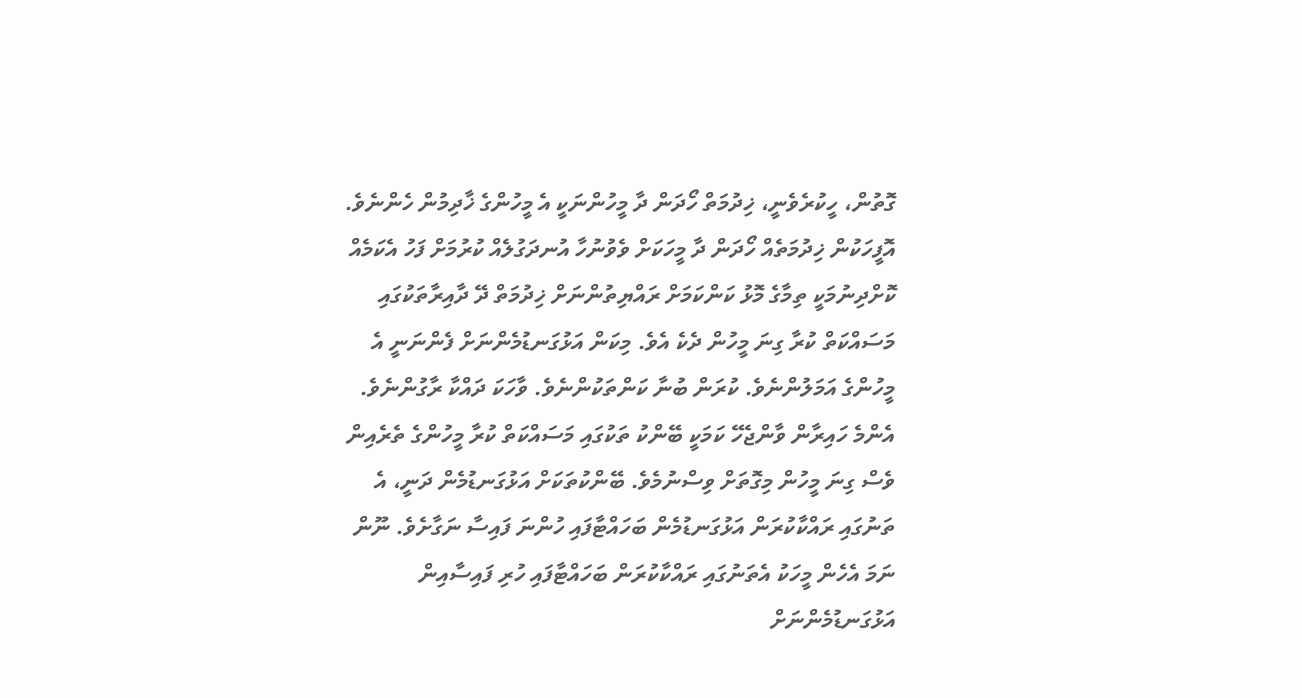ގޮތުން، ހީކުރެވެނީ، ޚިދުމަތް ހޯދަން ދާ މީހުންނަކީ އެ މީހުންގެ ޚާދިމުން ހެންނެވެ. އޮފީހަކުން ޚިދުމަތެއް ހޯދަން ދާ މީހަކަށް ވެވުނުހާ އުނދަގުލެއް ކުރުމަށް ފަހު އެކަމެއް ކޮށްދިނުމަކީ ތިމާގެ މޮޅު ކަންކަމަށް ރައްޔިތުންނަށް ޚިދުމަތް ދޭ ދާއިރާތަކުގައި މަސައްކަތް ކުރާ ގިނަ މީހުން ދެކެ އެވެ. މިކަން އަޅުގަނޑުމެންނަށް ފެންނަނީ އެ މީހުންގެ އަމަލުންނެވެ. ކުރަން ބުނާ ކަންތަކުންނެވެ. ވާހަކަ ދައްކާ ރާގުންނެވެ.
އެންމެ ހައިރާން ވާންޖެހޭ ކަމަކީ ބޭންކު ތަކުގައި މަސައްކަތް ކުރާ މީހުންގެ ތެރެއިން ވެސް ގިނަ މީހުން މިގޮތަށް ވިސްނުމެވެ. ބޭންކުތަކަށް އަޅުގަނޑުމެން ދަނީ، އެ ތަނުގައި ރައްކާކުރަން އަޅުގަނޑުމެން ބަހައްޓާފައި ހުންނަ ފައިސާ ނަގާށެވެ. ނޫން ނަމަ އެހެން މީހަކު އެތަނުގައި ރައްކާކުރަން ބަހައްޓާފައި ހުރި ފައިސާއިން އަޅުގަނޑުމެންނަށް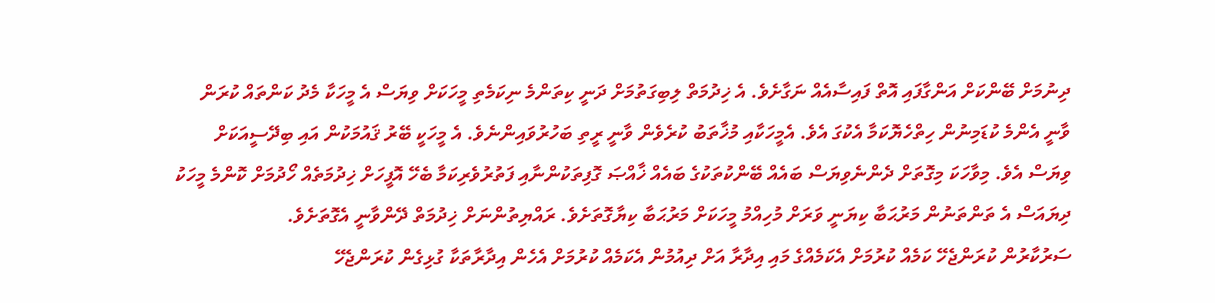ދިނުމަށް ބޭންކަށް އަންގާފައި އޮތް ފައިސާއެއް ނަގާށެވެ. އެ ޚިދުމަތް ލިބިގަތުމަށް ދަނީ ކިތަންމެ ނިކަމެތި މީހަކަށް ވިޔަސް އެ މީހަކާ މެދު ކަންތައް ކުރަން ވާނީ އެންމެ ކުޑަމިނުން ހިތްހެޔޮކަމާ އެކުގަ އެވެ. އެމީހަކާއި މުޚާތަބު ކުރެވެން ވާނީ ރީތި ބަހުރުވައިންނެވެ. އެ މީހަކީ ބޭރު ޤައުމަކުން އައި ބިދޭސީއަކަށް ވިޔަސް އެވެ. މިވާހަކަ މިގޮތަށް ދެންނެވިޔަސް ބައެއް ބޭންކުތަކުގެ ބައެއް ޚާއްޞަ ގޮފިތަކުންނާއި ފަތުރުވެރިކަމާ ބެހޭ އޮފީހަށް ޚިދުމަތެއް ހޯދުމަށް ކޮންމެ މީހަކު ދިޔައަސް އެ ތަންތަނުން މަރުޙަބާ ކިޔަނީ ވަރަށް މުހިއްމު މީހަކަށް މަރުޙަބާ ކިޔާގޮތަށެވެ. ރައްޔިތުންނަށް ޚިދުމަތް ދޭންވާނީ އެގޮތަށެވެ.
ސަރުކާރުން ކުރަންޖެހޭ ކަމެއް ކުރުމަށް އެކަމެއްގެ މައި އިދާރާ އަށް ދިއުމުން އެކަމެއް ކުރުމަށް އެހެން އިދާރާތަކާ ގުޅިގެން ކުރަންޖެހޭ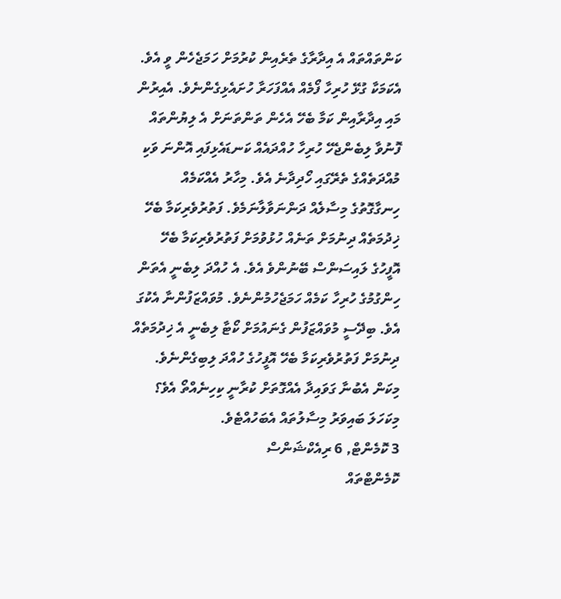ކަންތައްތައް އެ އިދާރާގެ ތެރެއިން ކުރުމަށް ހަމަޖެހެން ވީ އެވެ. އެކަމަކާ ގުޅޭ ހުރިހާ ފޯމެއް އެއްފަހަރާ ހުށައެޅިގެންނެވެ. އެއިރުން މައި އިދާރާއިން ކަމާ ބެހޭ އެހެން ތަންތަނަށް އެ ލިޔުންތައް ފޮނުވާ ލިބެންޖެހޭ ހުރިހާ ހުއްދައެއް ކަނޑައެޅިފައި އޮންނަ ވަކި މުއްދަތެއްގެ ތެރޭގައި ހޯދިދާނެ އެވެ. މިހާރު އެއްކަމެއް ހިނގާގޮތުގެ މިސާލެއް ދަންނަވާލާނަމެވެ. ފަތުރުވެރިކަމާ ބެހޭ ޚިދުމަތެއް ދިނުމަށް ތަނެއް ހުޅުވުމަށް ފަތުރުވެރިކަމާ ބެހޭ އޮފީހުގެ ލައިސަންސް ބޭނުންވެ އެވެ. އެ ހުއްދަ ލިބެނީ އެތަން ހިންގުމުގެ ހުރިހާ ކަމެއް ހަމަޖެހުމުންނެވެ. މުވައްޒަފުންނާ އެކުގަ އެވެ. ބިދޭސީ މުވައްޒަފުން ގެނައުމަށް ކޯޓާ ލިބެނީ އެ ޚިދުމަތެއް ދިނުމަށް ފަތުރުވެރިކަމާ ބެހޭ އޮފީހުގެ ހުއްދަ ލިބިގެންނެވެ. މިކަން އެބުނާ ގަވައިދާ އެއްގޮތަށް ކުރާނީ ކިހިނެއްތޯ އެވެ؟ މިކަހަލަ ބައިވަރު މިސާލުތައް އެބަހުއްޓެވެ.
3 ކޮމެންޓް, 6 ރިއެކްޝަންސް
ކޮމެންޓްތައް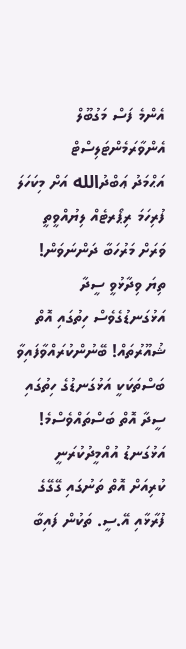އެންމެ ފަސް މަގުބޫލް
އެންވާރަމެންޓަލިސްޓް
އަޙްމަދު ޢަބްދުالله އަށް މިކަހަލަ ފުރިހަމަ ރިޕޯރޓެއް ލިޔުއްވީތީ ވަރަށް މަރުހަބާ ދަންނަވަން! ތިޔަ ވިދާޅުވީ ސީދާ އަޅުގަނޑުގެވެސް ހިތުގައި އޮތް ޝުއޫރުތައް! ބޭނުންކުރައްވާފައިވާ ބަސްތަކަކީ އަޅުގަނޑުގެ ހިތުގައި ސީދާ އޮތް ބަސްތައްވެސްމެ! އަޅުގަނޑު އުއްމީދުކުރަނީ ކުރިއަށް އޮތް ތަނުގައި ގޭގޭގެ ފުރާޅާއި އޭ.ސީ. ތަކުން ފައިބާ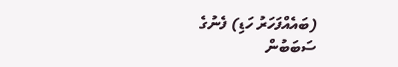(ބައެއްފަހަރު ހަޑި) ފެނުގެ ސަބަބުން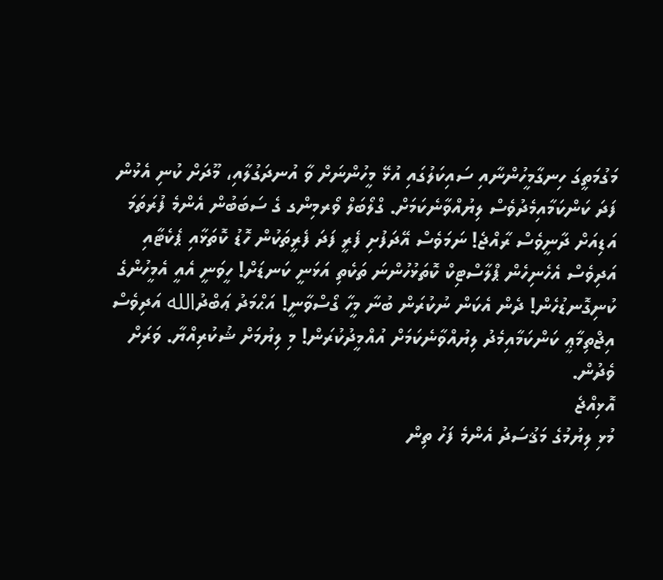މަގުމަތީގަ ހިނގާމީހުންނާއި ސައިކަލުގައި އުޅޭ މީހުންނަށް ވާ އުނދަގުލާއި، މޫދަށް ކުނި އެޅުން ފަދަ ކަންކަމާއިމެދުވެސް ލިޔުއްވާނެކަމަށް. ގްލޯބަލް ވޯރމިންގ ގެ ސަބަބުން އެންމެ ފުރަތަމަ އަޑިއަށް ދާނީވެސް ރާއްޖެ! ނަމަވެސް އޭދަފުށި ފެރީ ފަދަ ފެރީތަކުން ހޮޑު ކޮތަޅާއި ޕެކެޓާއި އަދިވެސް އެހެނިހެން ޕްލާސްޓިކް ކޮތަޅުހުންނަ ތަކެތި އަޅަނީ ކަނޑަށް! ހީވަނީ އެއީ އެމީހުންގެ ކުނިގޮނޑުހެން! ދެން އެކަން ނުކުރަން ބުނާ މީހާ ގޯސްވާނީ! އަޙްމަދު ޢަބްދުالله އަދިވެސް އިޖްތިމާޢީ ކަންކަމާއިމެދު ލިޔުއްވާނެކަމަށް އުއްމީދުކުރަން! މި ލިޔުމަށް ޝުކުރިއްޔާ. ވަރަށް ވެދުން.
އޮޅިއްޖެ
މުޅި ލިޔުމުގެ މަޤުސަދު އެންމެ ފަހު ތިން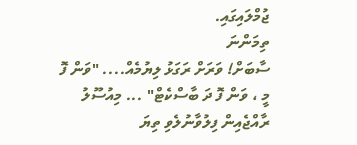ޖުމްލައިގައި.
ތިމަންނަ
ސާބަށް! ވަރަށް ރަގަޅު ލިޔުމެއް.... "ވަން ފޮ މީ ، ވަން ފޮ ދަ ބާސްކެޓް" ... މިއުސޫލު ރާއްޖެއިން ފިލުވާނުލެވި ތިޔަ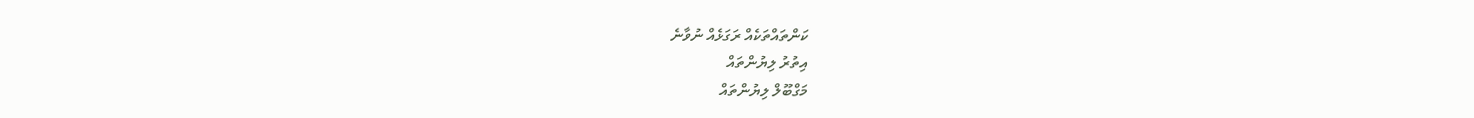ކަންތައްތަކެއް ރަގަޅެއް ނުވާނެ
އިތުރު ލިޔުންތައް
މަގްބޫލް ލިޔުންތައް